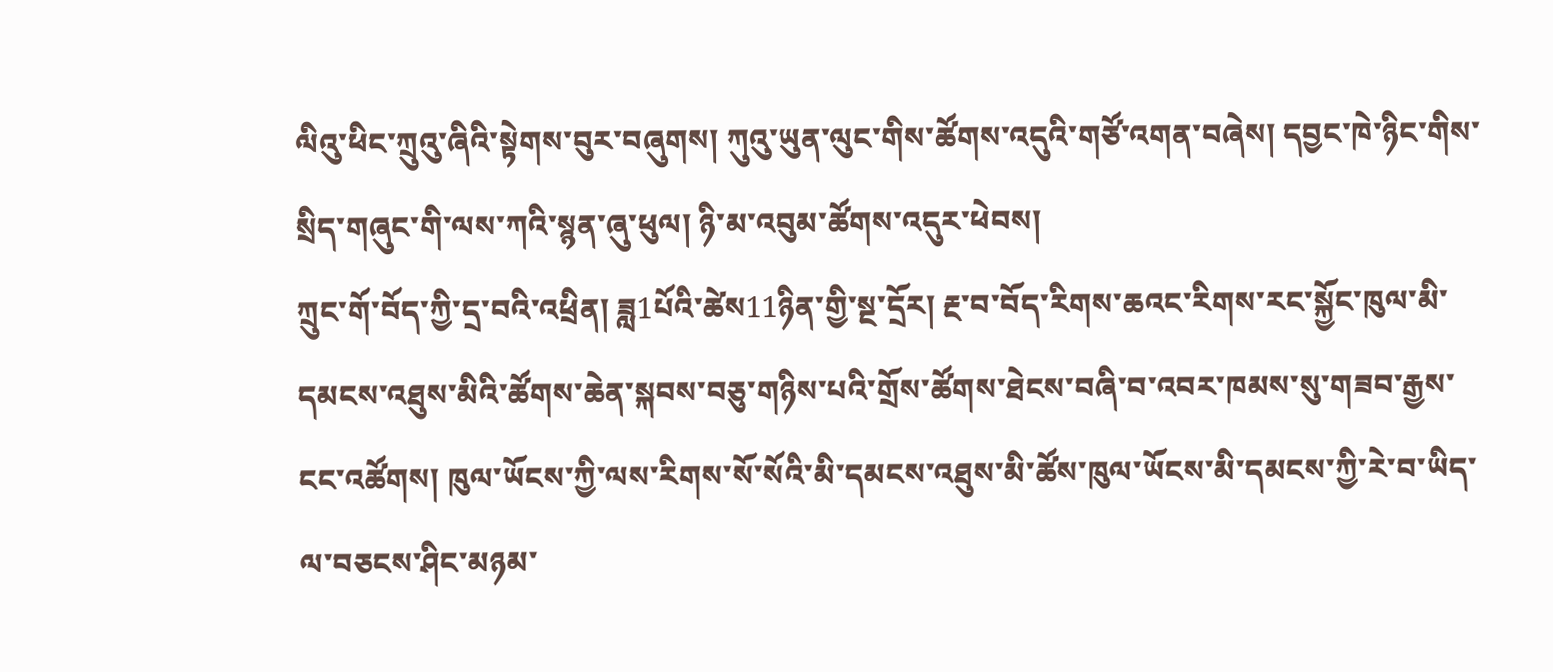ལིའུ་ཕིང་ཀྲུའུ་ཞིའི་སྟེགས་བུར་བཞུགས། ཀུའུ་ཡུན་ལུང་གིས་ཚོགས་འདུའི་གཙོ་འགན་བཞེས། དབྱང་ཁེ་ཉིང་གིས་སྲིད་གཞུང་གི་ལས་ཀའི་སྙན་ཞུ་ཕུལ། ཉི་མ་འབུམ་ཚོགས་འདུར་ཕེབས།
ཀྲུང་གོ་བོད་ཀྱི་དྲ་བའི་འཕྲིན། ཟླ1པོའི་ཚེས11ཉིན་གྱི་སྔ་དྲོར། རྔ་བ་བོད་རིགས་ཆའང་རིགས་རང་སྐྱོང་ཁུལ་མི་དམངས་འཐུས་མིའི་ཚོགས་ཆེན་སྐབས་བཅུ་གཉིས་པའི་གྲོས་ཚོགས་ཐེངས་བཞི་བ་འབར་ཁམས་སུ་གཟབ་རྒྱས་ངང་འཚོགས། ཁུལ་ཡོངས་ཀྱི་ལས་རིགས་སོ་སོའི་མི་དམངས་འཐུས་མི་ཚོས་ཁུལ་ཡོངས་མི་དམངས་ཀྱི་རེ་བ་ཡིད་ལ་བཅངས་ཤིང་མཉམ་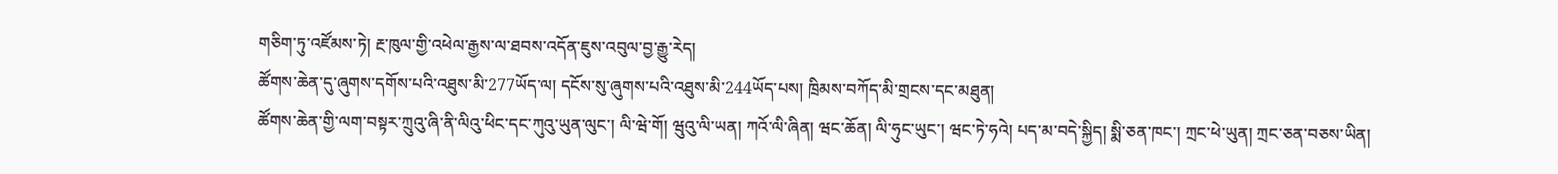གཅིག་ཏུ་འཛོམས་ཏེ། རྔ་ཁུལ་གྱི་འཕེལ་རྒྱས་ལ་ཐབས་འདོན་ཇུས་འབུལ་བྱ་རྒྱུ་རེད།
ཚོགས་ཆེན་དུ་ཞུགས་དགོས་པའི་འཐུས་མི་277ཡོད་ལ། དངོས་སུ་ཞུགས་པའི་འཐུས་མི་244ཡོད་པས། ཁྲིམས་བཀོད་མི་གྲངས་དང་མཐུན།
ཚོགས་ཆེན་གྱི་ལག་བསྟར་ཀྲུའུ་ཞི་ནི་ལིའུ་ཕིང་དང་ཀུའུ་ཡུན་ལུང་། ལི་ཝེ་གོ། ཝུའུ་ལི་ཡན། ཀའོ་ལི་ཞིན། ཝང་ཆོན། ལི་ཧུང་ཡུང་། ཝང་ཏེ་ཧའེ། པད་མ་བདེ་སྐྱིད། སྨི་ཅན་ཁང་། ཀྲང་ཕེ་ཡུན། ཀྲང་ཅན་བཅས་ཡིན།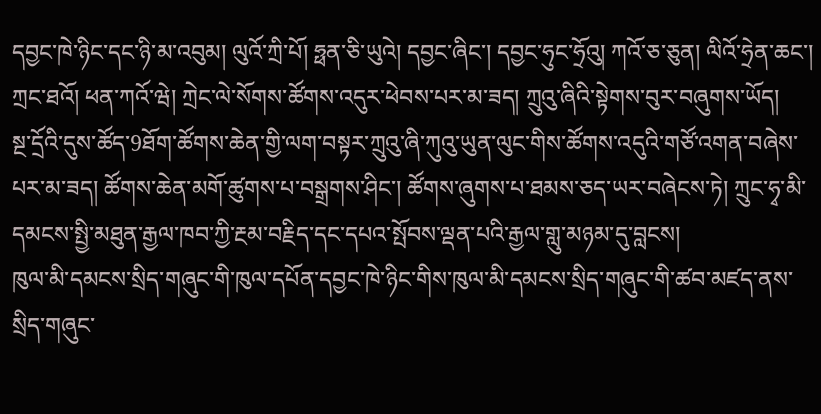དབྱང་ཁེ་ཉིང་དང་ཉི་མ་འབུམ། ལུའོ་ཀྲི་པོ། ཧྥན་ཅི་ཡུའེ། དབྱང་ཞིང་། དབྱང་ཧུང་ཧྲོའུ། ཀའོ་ཅ་ཅུན། ལིའོ་ཧྲེན་ཆང་། ཀྲང་ཐའོ། ཕན་ཀའོ་ཝེ། ཀྲེང་ལེ་སོགས་ཚོགས་འདུར་ཕེབས་པར་མ་ཟད། ཀྲུའུ་ཞིའི་སྟེགས་བུར་བཞུགས་ཡོད།
སྔ་དྲོའི་དུས་ཚོད་9ཐོག་ཚོགས་ཆེན་གྱི་ལག་བསྟར་ཀྲུའུ་ཞི་ཀུའུ་ཡུན་ལུང་གིས་ཚོགས་འདུའི་གཙོ་འགན་བཞེས་པར་མ་ཟད། ཚོགས་ཆེན་མགོ་ཚུགས་པ་བསྒྲགས་ཤིང་། ཚོགས་ཞུགས་པ་ཐམས་ཅད་ཡར་བཞེངས་ཏེ། ཀྲུང་ཧྭ་མི་དམངས་སྤྱི་མཐུན་རྒྱལ་ཁབ་ཀྱི་རྔམ་བརྗིད་དང་དཔའ་སྤོབས་ལྡན་པའི་རྒྱལ་གླུ་མཉམ་དུ་བླངས།
ཁུལ་མི་དམངས་སྲིད་གཞུང་གི་ཁུལ་དཔོན་དབྱང་ཁེ་ཉིང་གིས་ཁུལ་མི་དམངས་སྲིད་གཞུང་གི་ཚབ་མཛད་ནས་སྲིད་གཞུང་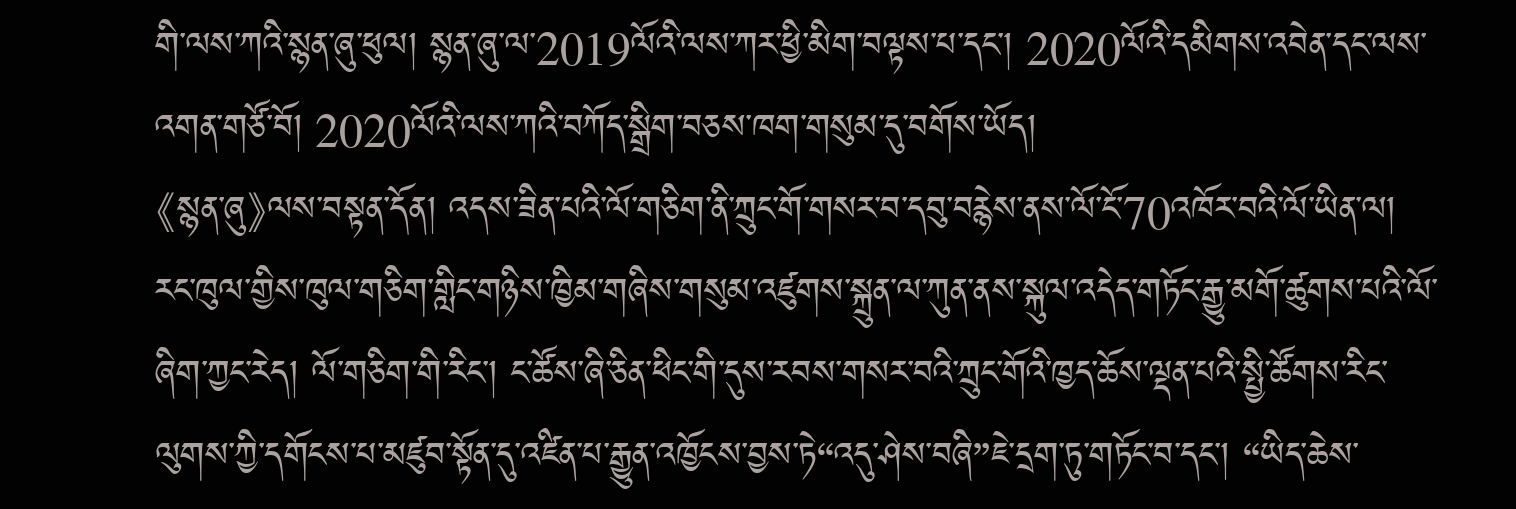གི་ལས་ཀའི་སྙན་ཞུ་ཕུལ། སྙན་ཞུ་ལ་2019ལོའི་ལས་ཀར་ཕྱི་མིག་བལྟས་པ་དང་། 2020ལོའི་དམིགས་འབེན་དང་ལས་འགན་གཙོ་བོ། 2020ལོའི་ལས་ཀའི་བཀོད་སྒྲིག་བཅས་ཁག་གསུམ་དུ་བགོས་ཡོད།
《སྙན་ཞུ》ལས་བསྟན་དོན། འདས་ཟིན་པའི་ལོ་གཅིག་ནི་ཀྲུང་གོ་གསར་བ་དབུ་བརྙེས་ནས་ལོ་ངོ་70འཁོར་བའི་ལོ་ཡིན་ལ། རང་ཁུལ་གྱིས་ཁུལ་གཅིག་གླིང་གཉིས་ཁྱིམ་གཞིས་གསུམ་འཛུགས་སྐྲུན་ལ་ཀུན་ནས་སྐུལ་འདེད་གཏོང་རྒྱུ་མགོ་ཚུགས་པའི་ལོ་ཞིག་ཀྱང་རེད། ལོ་གཅིག་གི་རིང་། ང་ཚོས་ཞི་ཅིན་ཕིང་གི་དུས་རབས་གསར་བའི་ཀྲུང་གོའི་ཁྱད་ཆོས་ལྡན་པའི་སྤྱི་ཚོགས་རིང་ལུགས་ཀྱི་དགོངས་པ་མཛུབ་སྟོན་དུ་འཛིན་པ་རྒྱུན་འཁྱོངས་བྱས་ཏེ“འདུ་ཤེས་བཞི”ཇེ་དྲག་ཏུ་གཏོང་བ་དང་། “ཡིད་ཆེས་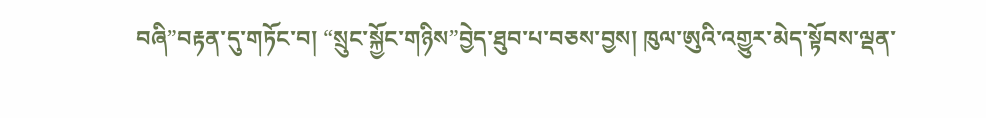བཞི”བརྟན་དུ་གཏོང་བ། “སྲུང་སྐྱོང་གཉིས”བྱེད་ཐུབ་པ་བཅས་བྱས། ཁུལ་ཨུའི་འགྱུར་མེད་སྟོབས་ལྡན་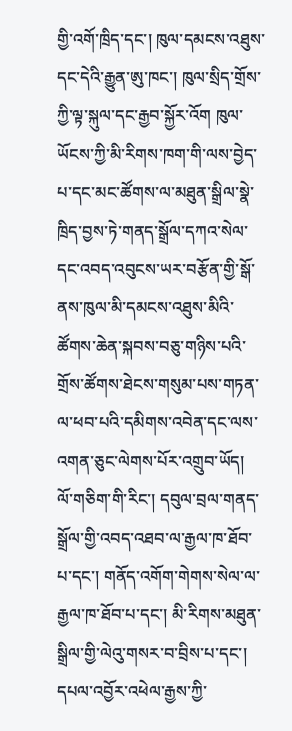གྱི་འགོ་ཁྲིད་དང་། ཁུལ་དམངས་འཐུས་དང་དེའི་རྒྱུན་ཨུ་ཁང་། ཁུལ་སྲིད་གྲོས་ཀྱི་ལྟ་སྐུལ་དང་རྒྱབ་སྐྱོར་འོག ཁུལ་ཡོངས་ཀྱི་མི་རིགས་ཁག་གི་ལས་བྱེད་པ་དང་མང་ཚོགས་ལ་མཐུན་སྒྲིལ་སྣེ་ཁྲིད་བྱས་ཏེ་གནད་སྒྲོལ་དཀའ་སེལ་དང་འབད་འབུངས་ཡར་བརྩོན་གྱི་སྒོ་ནས་ཁུལ་མི་དམངས་འཐུས་མིའི་ཚོགས་ཆེན་སྐབས་བཅུ་གཉིས་པའི་གྲོས་ཚོགས་ཐེངས་གསུམ་པས་གཏན་ལ་ཕབ་པའི་དམིགས་འབེན་དང་ལས་འགན་ཅུང་ལེགས་པོར་འགྲུབ་ཡོད།
ལོ་གཅིག་གི་རིང་། དབུལ་བྲལ་གནད་སྒྲོལ་གྱི་འབད་འཐབ་ལ་རྒྱལ་ཁ་ཐོབ་པ་དང་། གནོད་འགོག་གེགས་སེལ་ལ་རྒྱལ་ཁ་ཐོབ་པ་དང་། མི་རིགས་མཐུན་སྒྲིལ་གྱི་ལེའུ་གསར་བ་བྲིས་པ་དང་། དཔལ་འབྱོར་འཕེལ་རྒྱས་ཀྱི་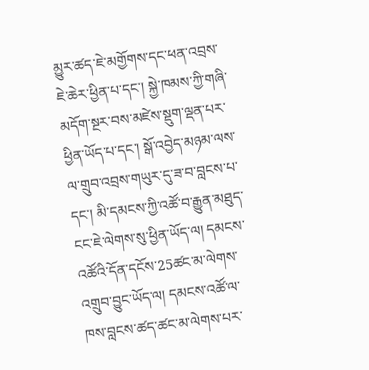མྱུར་ཚད་ཇེ་མགྱོགས་དང་ཕན་འབྲས་ཇེ་ཆེར་ཕྱིན་པ་དང་། སྐྱེ་ཁམས་ཀྱི་གཞི་མདོག་སྔར་བས་མཛེས་སྡུག་ལྡན་པར་ཕྱིན་ཡོད་པ་དང་། སྒོ་འབྱེད་མཉམ་ལས་ལ་གྲུབ་འབྲས་གཡུར་དུ་ཟ་བ་བླངས་པ་དང་། མི་དམངས་ཀྱི་འཚོ་བ་རྒྱུན་མཐུད་ངང་ཇེ་ལེགས་སུ་ཕྱིན་ཡོད་ལ། དམངས་འཚོའི་དོན་དངོས་25ཚང་མ་ལེགས་འགྲུབ་བྱུང་ཡོད་ལ། དམངས་འཚོ་ལ་ཁས་བླངས་ཚད་ཚང་མ་ལེགས་པར་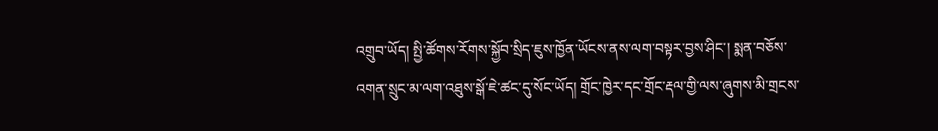འགྲུབ་ཡོད། སྤྱི་ཚོགས་རོགས་སྐྱོབ་སྲིད་ཇུས་ཁྱོན་ཡོངས་ནས་ལག་བསྟར་བྱས་ཤིང་། སྨན་བཅོས་འགན་སྲུང་མ་ལག་འཐུས་སྒོ་ཇེ་ཚང་དུ་སོང་ཡོད། གྲོང་ཁྱེར་དང་གྲོང་རྡལ་གྱི་ལས་ཞུགས་མི་གྲངས་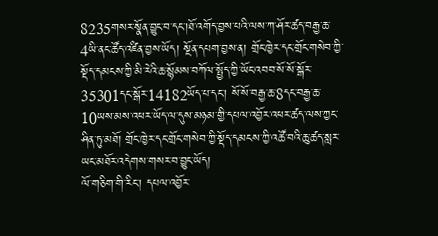8235གསར་སྣོན་བྱུང་བ་དང་།ཐོ་འགོད་བྱས་པའི་ལས་ཀ་ཤོར་ཚད་བརྒྱ་ཆ་4ཡི་ནང་ཚོད་འཛིན་བྱས་ཡོད། སྔོན་དཔག་བྱས་ན། གྲོང་ཁྱེར་དང་གྲོང་གསེབ་ཀྱི་སྡོད་དམངས་ཀྱི་མི་རེའི་ཆ་སྙོམས་བཀོལ་སྤྱོད་ཀྱི་ཡོང་འབབ་སོ་སོ་སྒོར་35301དང་སྒོར་14182ཡོད་པ་དང་། སོ་སོ་བརྒྱ་ཆ་8དང་བརྒྱ་ཆ་10ཡས་མས་འཕར་ཡོད་ལ་དུས་མཉམ་གྱི་དཔལ་འབྱོར་འཕར་ཚད་ལས་ཀྱང་ཤིན་ཏུ་མཐོ། གྲོང་ཁྱེར་དང་གྲོང་གསེབ་ཀྱི་སྡོད་དམངས་ཀྱི་འཚོ་བའི་ཆུ་ཚད་སླར་ཡང་མཐོར་འདེགས་གསར་བ་བྱུང་ཡོད།
ལོ་གཅིག་གི་རིང་། དཔལ་འབྱོར་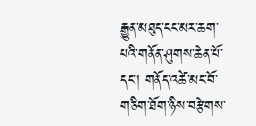རྒྱུན་མཐུད་ངང་མར་ཆག་པའི་གནོན་ཤུགས་ཆེན་པོ་དང་། གནོད་འཚེ་མང་བོ་གཅིག་ཐོག་ཉིས་བརྩེགས་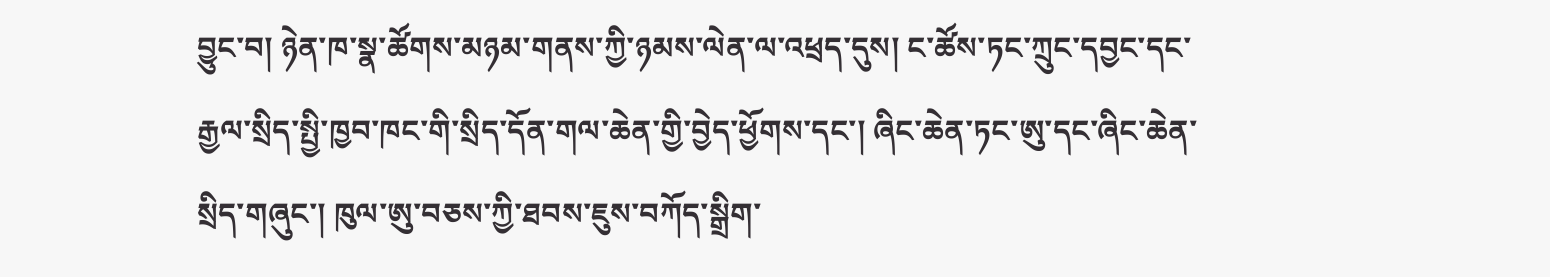བྱུང་བ། ཉེན་ཁ་སྣ་ཚོགས་མཉམ་གནས་ཀྱི་ཉམས་ལེན་ལ་འཕྲད་དུས། ང་ཚོས་ཏང་ཀྲུང་དབྱང་དང་རྒྱལ་སྲིད་སྤྱི་ཁྱབ་ཁང་གི་སྲིད་དོན་གལ་ཆེན་གྱི་བྱེད་ཕྱོགས་དང་། ཞིང་ཆེན་ཏང་ཨུ་དང་ཞིང་ཆེན་སྲིད་གཞུང་། ཁུལ་ཨུ་བཅས་ཀྱི་ཐབས་ཇུས་བཀོད་སྒྲིག་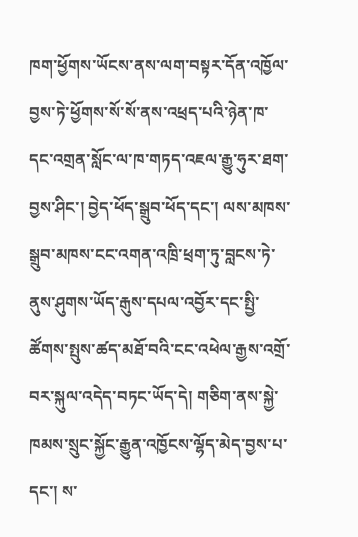ཁག་ཕྱོགས་ཡོངས་ནས་ལག་བསྟར་དོན་འཁྱོལ་བྱས་ཏེ་ཕྱོགས་སོ་སོ་ནས་འཕྲད་པའི་ཉེན་ཁ་དང་འགྲན་སློང་ལ་ཁ་གཏད་འཇལ་རྒྱུ་ཧུར་ཐག་བྱས་ཤིང་། བྱེད་ཕོད་སྒྲུབ་ཕོད་དང་། ལས་མཁས་སྒྲུབ་མཁས་ངང་འགན་འཁྲི་ཕྲག་ཏུ་བླངས་ཏེ་ནུས་ཤུགས་ཡོད་རྒུས་དཔལ་འབྱོར་དང་སྤྱི་ཚོགས་སྤུས་ཚད་མཐོ་བའི་ངང་འཕེལ་རྒྱས་འགྲོ་བར་སྐུལ་འདེད་བཏང་ཡོད་དེ། གཅིག་ནས་སྐྱེ་ཁམས་སྲུང་སྐྱོང་རྒྱུན་འཁྱོངས་ལྷོད་མེད་བྱས་པ་དང་། ས་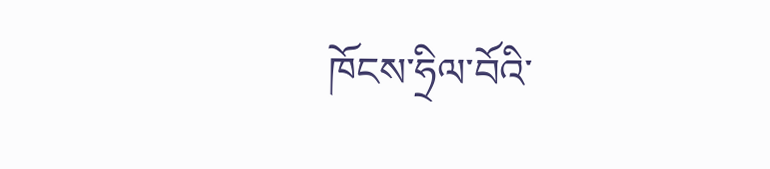ཁོངས་ཧྲིལ་བོའི་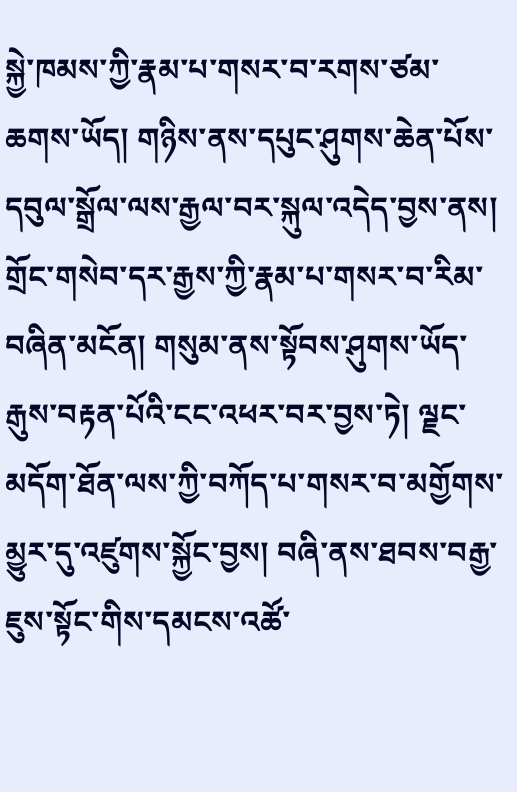སྐྱེ་ཁམས་ཀྱི་རྣམ་པ་གསར་བ་རགས་ཙམ་ཆགས་ཡོད། གཉིས་ནས་དཔུང་ཤུགས་ཆེན་པོས་དབུལ་སྒྲོལ་ལས་རྒྱལ་བར་སྐུལ་འདེད་བྱས་ནས། གྲོང་གསེབ་དར་རྒྱས་ཀྱི་རྣམ་པ་གསར་བ་རིམ་བཞིན་མངོན། གསུམ་ནས་སྟོབས་ཤུགས་ཡོད་རྒུས་བརྟན་པོའི་ངང་འཕར་བར་བྱས་ཏེ། ལྗང་མདོག་ཐོན་ལས་ཀྱི་བཀོད་པ་གསར་བ་མགྱོགས་མྱུར་དུ་འཛུགས་སྐྱོང་བྱས། བཞི་ནས་ཐབས་བརྒྱ་ཇུས་སྟོང་གིས་དམངས་འཚོ་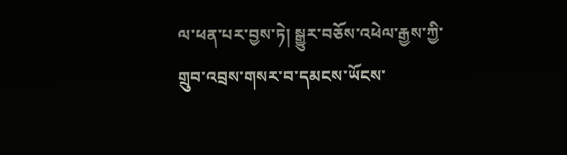ལ་ཕན་པར་བྱས་ཏེ། སྒྱུར་བཅོས་འཕེལ་རྒྱས་ཀྱི་གྲུབ་འབྲས་གསར་བ་དམངས་ཡོངས་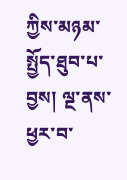ཀྱིས་མཉམ་སྤྱོད་ཐུབ་པ་བྱས། ལྔ་ནས་ཕྱར་བ་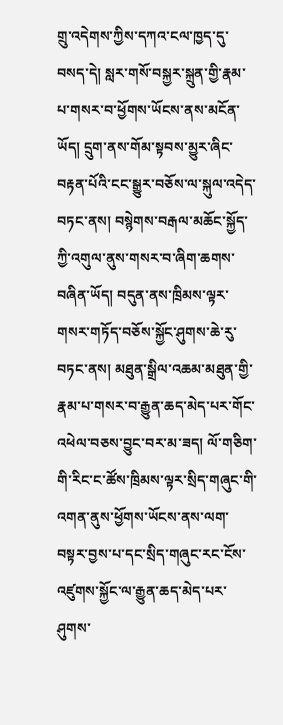གྲུ་འདེགས་ཀྱིས་དཀའ་ངལ་ཁྱད་དུ་བསད་དེ། སླར་གསོ་བསྐྱར་སྐྲུན་གྱི་རྣམ་པ་གསར་བ་ཕྱོགས་ཡོངས་ནས་མངོན་ཡོད། དྲུག་ནས་གོམ་སྟབས་མྱུར་ཞིང་བརྟན་པོའི་ངང་སྒྱུར་བཅོས་ལ་སྐུལ་འདེད་བཏང་ནས། བསྙེགས་བརྒལ་མཆོང་སྐྱོད་ཀྱི་འགུལ་ནུས་གསར་བ་ཞིག་ཆགས་བཞིན་ཡོད། བདུན་ནས་ཁྲིམས་ལྟར་གསར་གཏོད་བཅོས་སྐྱོང་ཤུགས་ཆེ་རུ་བཏང་ནས། མཐུན་སྒྲིལ་འཆམ་མཐུན་གྱི་རྣམ་པ་གསར་བ་རྒྱུན་ཆད་མེད་པར་གོང་འཕེལ་བཅས་བྱུང་བར་མ་ཟད། ལོ་གཅིག་གི་རིང་ང་ཚོས་ཁྲིམས་ལྟར་སྲིད་གཞུང་གི་འགན་ནུས་ཕྱོགས་ཡོངས་ནས་ལག་བསྟར་བྱས་པ་དང་སྲིད་གཞུང་རང་ངོས་འཛུགས་སྐྱོང་ལ་རྒྱུན་ཆད་མེད་པར་ཤུགས་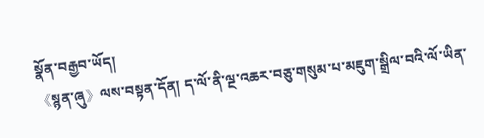སྣོན་བརྒྱབ་ཡོད།
《སྙན་ཞུ》ལས་བསྟན་དོན། ད་ལོ་ནི་ལྔ་འཆར་བཅུ་གསུམ་པ་མཇུག་སྒྲིལ་བའི་ལོ་ཡིན་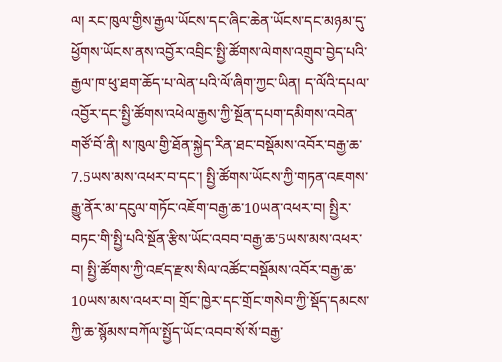ལ། རང་ཁུལ་གྱིས་རྒྱལ་ཡོངས་དང་ཞིང་ཆེན་ཡོངས་དང་མཉམ་དུ་ཕྱོགས་ཡོངས་ནས་འབྱོར་འབྲིང་སྤྱི་ཚོགས་ལེགས་འགྲུབ་བྱེད་པའི་རྒྱལ་ཁ་ཕུ་ཐག་ཆོད་པ་ལེན་པའི་ལོ་ཞིག་ཀྱང་ཡིན། ད་ལོའི་དཔལ་འབྱོར་དང་སྤྱི་ཚོགས་འཕེལ་རྒྱས་ཀྱི་སྔོན་དཔག་དམིགས་འབེན་གཙོ་བོ་ནི། ས་ཁུལ་གྱི་ཐོན་སྐྱེད་རིན་ཐང་བསྡོམས་འབོར་བརྒྱ་ཆ་7.5ཡས་མས་འཕར་བ་དང་། སྤྱི་ཚོགས་ཡོངས་ཀྱི་གཏན་འཇགས་རྒྱུ་ནོར་མ་དངུལ་གཏོང་འཇོག་བརྒྱ་ཆ་10ཡན་འཕར་བ། སྤྱིར་བཏང་གི་སྤྱི་པའི་སྔོན་རྩིས་ཡོང་འབབ་བརྒྱ་ཆ་5ཡས་མས་འཕར་བ། སྤྱི་ཚོགས་ཀྱི་འཛད་རྫས་སིལ་འཚོང་བསྡོམས་འབོར་བརྒྱ་ཆ་10ཡས་མས་འཕར་བ། གྲོང་ཁྱེར་དང་གྲོང་གསེབ་ཀྱི་སྡོད་དམངས་ཀྱི་ཆ་སྙོམས་བཀོལ་སྤྱོད་ཡོང་འབབ་སོ་སོ་བརྒྱ་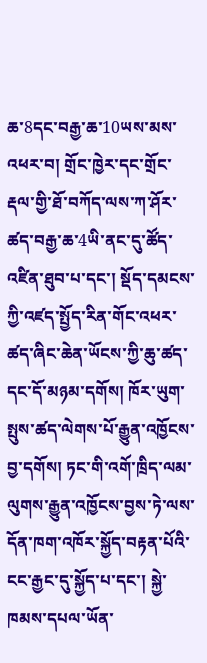ཆ་8དང་བརྒྱ་ཆ་10ཡས་མས་འཕར་བ། གྲོང་ཁྱེར་དང་གྲོང་རྡལ་གྱི་ཐོ་བཀོད་ལས་ཀ་ཤོར་ཚད་བརྒྱ་ཆ་4ཡི་ནང་དུ་ཚོད་འཛིན་ཐུབ་པ་དང་། སྡོད་དམངས་ཀྱི་འཛད་སྤྱོད་རིན་གོང་འཕར་ཚད་ཞིང་ཆེན་ཡོངས་ཀྱི་ཆུ་ཚད་དང་དོ་མཉམ་དགོས། ཁོར་ཡུག་སྤུས་ཚད་ལེགས་པོ་རྒྱུན་འཁྱོངས་བྱ་དགོས། ཏང་གི་འགོ་ཁྲིད་ལམ་ལུགས་རྒྱུན་འཁྱོངས་བྱས་ཏེ་ལས་དོན་ཁག་འཁོར་སྐྱོད་བརྟན་པོའི་ངང་རྒྱང་དུ་སྐྱོད་པ་དང་། སྐྱེ་ཁམས་དཔལ་ཡོན་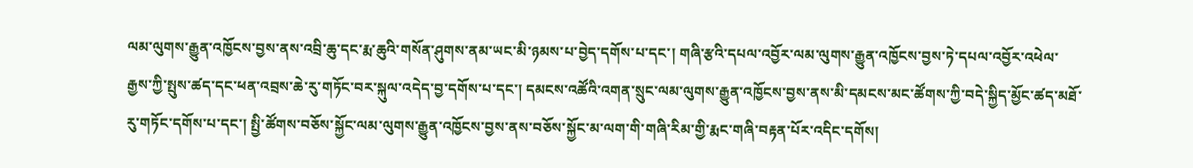ལམ་ལུགས་རྒྱུན་འཁྱོངས་བྱས་ནས་འབྲི་ཆུ་དང་རྨ་ཆུའི་གསོན་ཤུགས་ནམ་ཡང་མི་ཉམས་པ་བྱེད་དགོས་པ་དང་། གཞི་རྩའི་དཔལ་འབྱོར་ལམ་ལུགས་རྒྱུན་འཁྱོངས་བྱས་ཏེ་དཔལ་འབྱོར་འཕེལ་རྒྱས་ཀྱི་སྤུས་ཚད་དང་ཕན་འབྲས་ཆེ་རུ་གཏོང་བར་སྐུལ་འདེད་བྱ་དགོས་པ་དང་། དམངས་འཚོའི་འགན་སྲུང་ལམ་ལུགས་རྒྱུན་འཁྱོངས་བྱས་ནས་མི་དམངས་མང་ཚོགས་ཀྱི་བདེ་སྐྱིད་མྱོང་ཚད་མཐོ་རུ་གཏོང་དགོས་པ་དང་། སྤྱི་ཚོགས་བཅོས་སྐྱོང་ལམ་ལུགས་རྒྱུན་འཁྱོངས་བྱས་ནས་བཅོས་སྐྱོང་མ་ལག་གི་གཞི་རིམ་གྱི་རྨང་གཞི་བརྟན་པོར་འདིང་དགོས།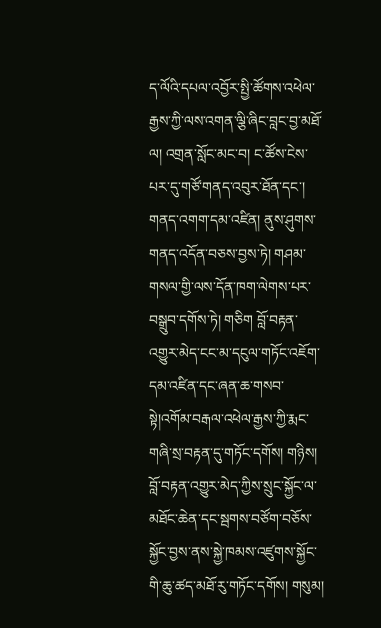ད་ལོའི་དཔལ་འབྱོར་སྤྱི་ཚོགས་འཕེལ་རྒྱས་ཀྱི་ལས་འགན་ལྕི་ཞིང་བླང་བྱ་མཐོ་ལ། འགྲན་སློང་མང་བ། ང་ཚོས་ངེས་པར་དུ་གཙོ་གནད་འབུར་ཐོན་དང་། གནད་འགག་དམ་འཛིན། ནུས་ཤུགས་གནད་འདོན་བཅས་བྱས་ཏེ། གཤམ་གསལ་གྱི་ལས་དོན་ཁག་ལེགས་པར་བསྒྲུབ་དགོས་ཏེ། གཅིག བློ་བརྟན་འགྱུར་མེད་ངང་མ་དངུལ་གཏོང་འཇོག་དམ་འཛིན་དང་ཞན་ཆ་གསབ་སྟེ།འགོམ་བརྒལ་འཕེལ་རྒྱས་ཀྱི་རྨང་གཞི་སྲ་བརྟན་དུ་གཏོང་དགོས། གཉིས། བློ་བརྟན་འགྱུར་མེད་ཀྱིས་སྲུང་སྐྱོང་ལ་མཐོང་ཆེན་དང་སྦགས་བཙོག་བཅོས་སྐྱོང་བྱས་ནས་སྐྱེ་ཁམས་འཛུགས་སྐྱོང་གི་ཆུ་ཚད་མཐོ་རུ་གཏོང་དགོས། གསུམ།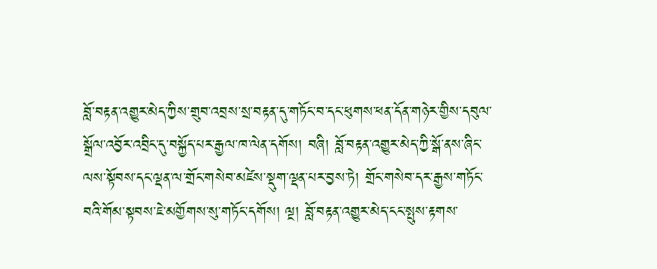བློ་བརྟན་འགྱུར་མེད་ཀྱིས་གྲུབ་འབྲས་སྲ་བརྟན་དུ་གཏོང་བ་དང་ཕུགས་ཕན་དོན་གཉེར་གྱིས་དབུལ་སྒྲོལ་འབྱོར་འབྲིང་དུ་བསྐྱོད་པར་རྒྱལ་ཁ་ལེན་དགོས། བཞི། བློ་བརྟན་འགྱུར་མེད་ཀྱི་སྒོ་ནས་ཞིང་ལས་སྟོབས་དང་ལྡན་ལ་གྲོང་གསེབ་མཛེས་སྡུག་ལྡན་པར་བྱས་ཏེ། གྲོང་གསེབ་དར་རྒྱས་གཏོང་བའི་གོམ་སྟབས་ཇེ་མགྱོགས་སུ་གཏོང་དགོས། ལྔ། བློ་བརྟན་འགྱུར་མེད་ངང་སྤུས་རྟགས་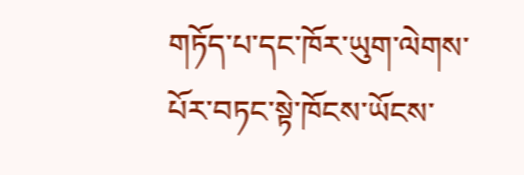གཏོད་པ་དང་ཁོར་ཡུག་ལེགས་པོར་བཏང་སྟེ་ཁོངས་ཡོངས་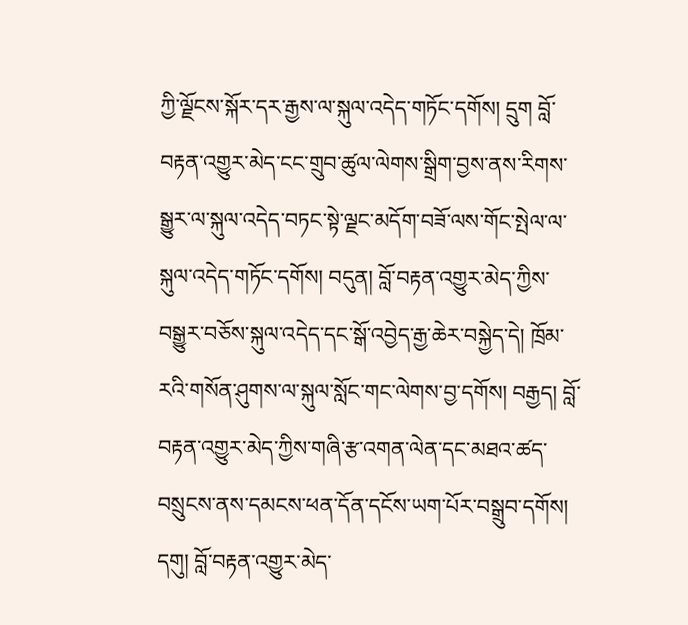ཀྱི་ལྗོངས་སྐོར་དར་རྒྱས་ལ་སྐུལ་འདེད་གཏོང་དགོས། དྲུག བློ་བརྟན་འགྱུར་མེད་ངང་གྲུབ་ཚུལ་ལེགས་སྒྲིག་བྱས་ནས་རིགས་སྒྱུར་ལ་སྐུལ་འདེད་བཏང་སྟེ་ལྗང་མདོག་བཟོ་ལས་གོང་སྤེལ་ལ་སྐུལ་འདེད་གཏོང་དགོས། བདུན། བློ་བརྟན་འགྱུར་མེད་ཀྱིས་བསྒྱུར་བཅོས་སྐུལ་འདེད་དང་སྒོ་འབྱེད་རྒྱ་ཆེར་བསྐྱེད་དེ། ཁྲོམ་རའི་གསོན་ཤུགས་ལ་སྐུལ་སློང་གང་ལེགས་བྱ་དགོས། བརྒྱད། བློ་བརྟན་འགྱུར་མེད་ཀྱིས་གཞི་རྩ་འགན་ལེན་དང་མཐའ་ཚད་བསྲུངས་ནས་དམངས་ཕན་དོན་དངོས་ཡག་པོར་བསྒྲུབ་དགོས། དགུ། བློ་བརྟན་འགྱུར་མེད་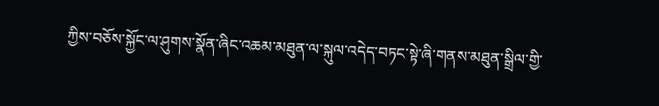ཀྱིས་བཅོས་སྐྱོང་ལ་ཤུགས་སྣོན་ཞིང་འཆམ་མཐུན་ལ་སྐུལ་འདེད་བཏང་སྟེ་ཞི་གནས་མཐུན་སྒྲིལ་གྱི་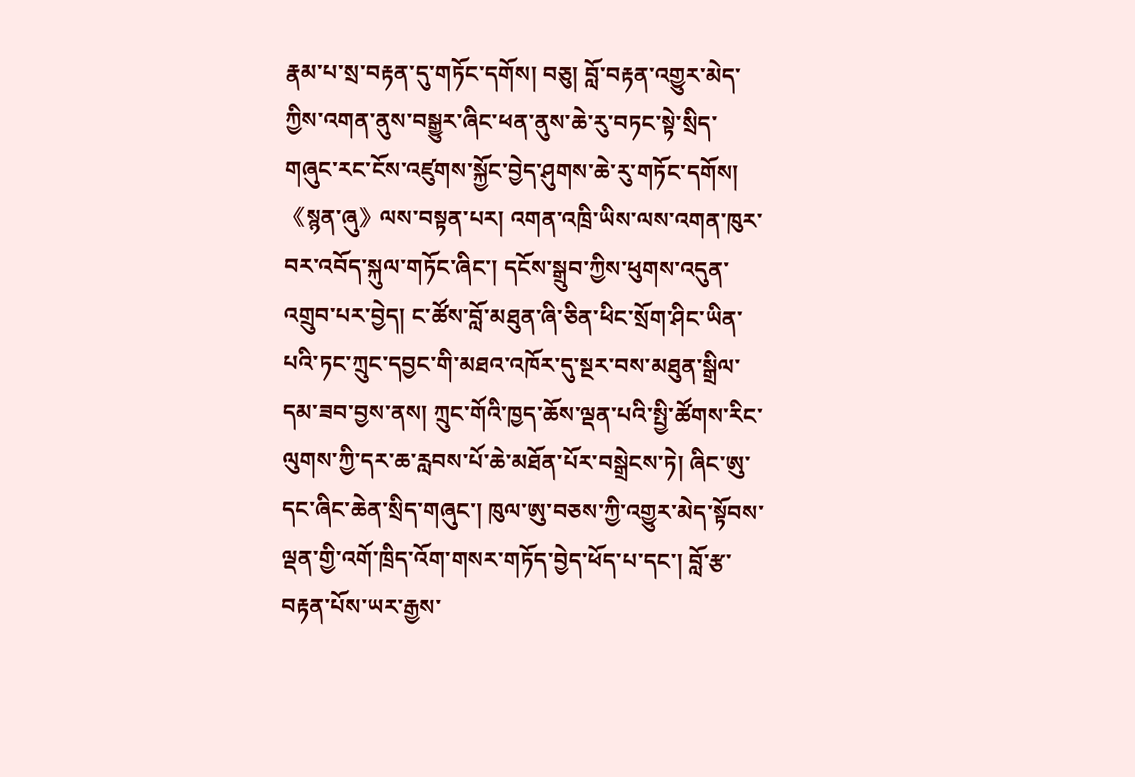རྣམ་པ་སྲ་བརྟན་དུ་གཏོང་དགོས། བཅུ། བློ་བརྟན་འགྱུར་མེད་ཀྱིས་འགན་ནུས་བསྒྱུར་ཞིང་ཕན་ནུས་ཆེ་རུ་བཏང་སྟེ་སྲིད་གཞུང་རང་ངོས་འཛུགས་སྐྱོང་བྱེད་ཤུགས་ཆེ་རུ་གཏོང་དགོས།
《སྙན་ཞུ》ལས་བསྟན་པར། འགན་འཁྲི་ཡིས་ལས་འགན་ཁུར་བར་འབོད་སྐུལ་གཏོང་ཞིང་། དངོས་སྒྲུབ་ཀྱིས་ཕུགས་འདུན་འགྲུབ་པར་བྱེད། ང་ཚོས་བློ་མཐུན་ཞི་ཅིན་ཕིང་སྲོག་ཤིང་ཡིན་པའི་ཏང་ཀྲུང་དབྱང་གི་མཐའ་འཁོར་དུ་སྔར་བས་མཐུན་སྒྲིལ་དམ་ཟབ་བྱས་ནས། ཀྲུང་གོའི་ཁྱད་ཆོས་ལྡན་པའི་སྤྱི་ཚོགས་རིང་ལུགས་ཀྱི་དར་ཆ་རླབས་པོ་ཆེ་མཐོན་པོར་བསྒྲེངས་ཏེ། ཞིང་ཨུ་དང་ཞིང་ཆེན་སྲིད་གཞུང་། ཁུལ་ཨུ་བཅས་ཀྱི་འགྱུར་མེད་སྟོབས་ལྡན་གྱི་འགོ་ཁྲིད་འོག་གསར་གཏོད་བྱེད་ཕོད་པ་དང་། བློ་རྩ་བརྟན་པོས་ཡར་རྒྱས་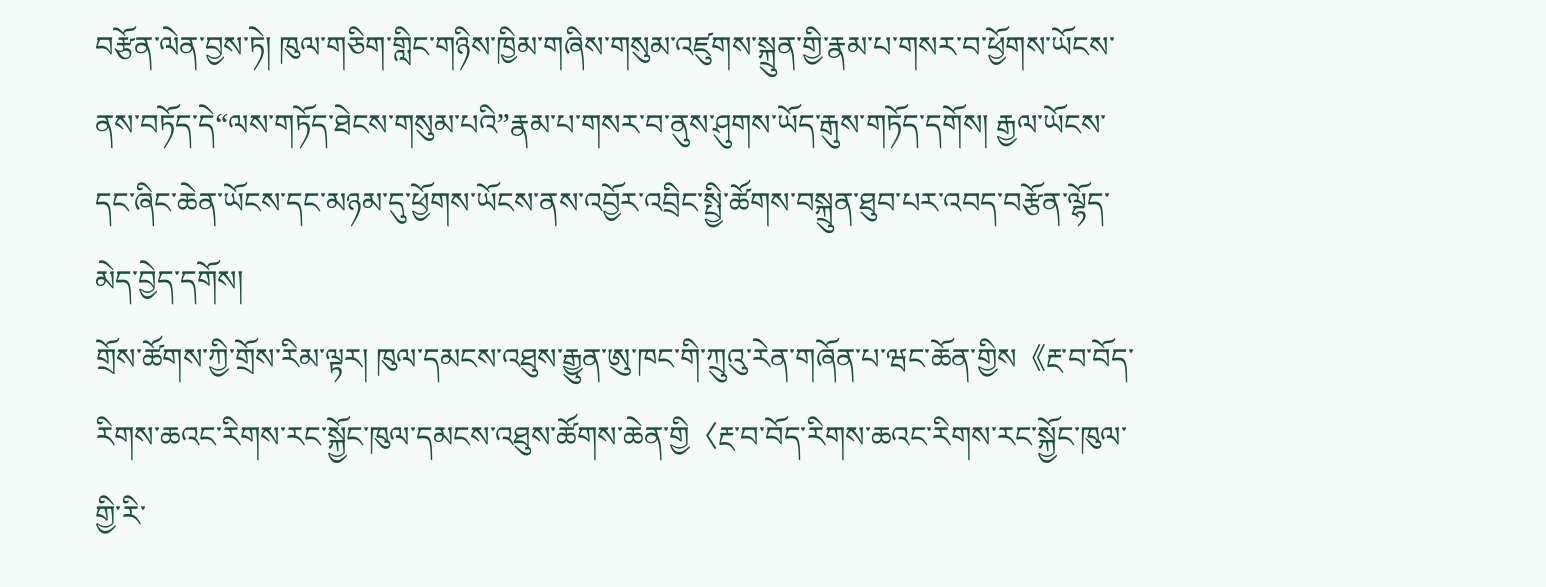བརྩོན་ལེན་བྱས་ཏེ། ཁུལ་གཅིག་གླིང་གཉིས་ཁྱིམ་གཞིས་གསུམ་འཛུགས་སྐྲུན་གྱི་རྣམ་པ་གསར་བ་ཕྱོགས་ཡོངས་ནས་བཏོད་དེ“ལས་གཏོད་ཐེངས་གསུམ་པའི”རྣམ་པ་གསར་བ་ནུས་ཤུགས་ཡོད་རྒུས་གཏོད་དགོས། རྒྱལ་ཡོངས་དང་ཞིང་ཆེན་ཡོངས་དང་མཉམ་དུ་ཕྱོགས་ཡོངས་ནས་འབྱོར་འབྲིང་སྤྱི་ཚོགས་བསྐྲུན་ཐུབ་པར་འབད་བརྩོན་ལྷོད་མེད་བྱེད་དགོས།
གྲོས་ཚོགས་ཀྱི་གྲོས་རིམ་ལྟར། ཁུལ་དམངས་འཐུས་རྒྱུན་ཨུ་ཁང་གི་ཀྲུའུ་རེན་གཞོན་པ་ཝང་ཆོན་གྱིས《རྔ་བ་བོད་རིགས་ཆའང་རིགས་རང་སྐྱོང་ཁུལ་དམངས་འཐུས་ཚོགས་ཆེན་གྱི〈རྔ་བ་བོད་རིགས་ཆའང་རིགས་རང་སྐྱོང་ཁུལ་གྱི་རི་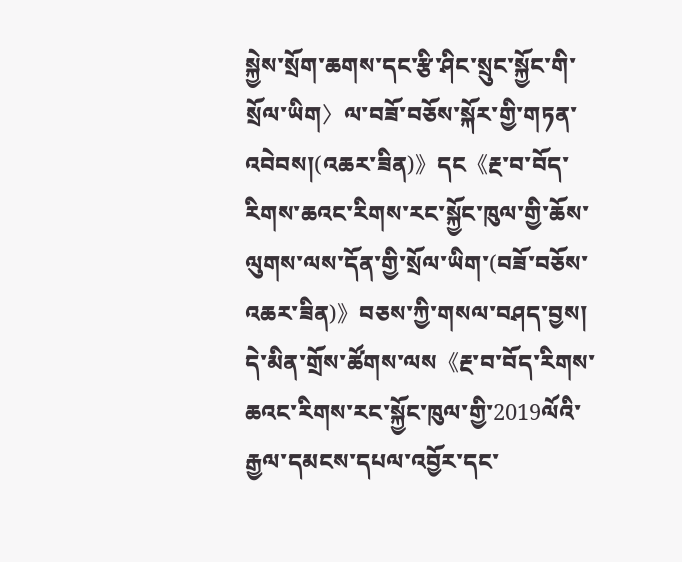སྐྱེས་སྲོག་ཆགས་དང་རྩི་ཤིང་སྲུང་སྐྱོང་གི་སྲོལ་ཡིག〉ལ་བཟོ་བཅོས་སྐོར་གྱི་གཏན་འབེབས།(འཆར་ཟིན)》དང《རྔ་བ་བོད་རིགས་ཆའང་རིགས་རང་སྐྱོང་ཁུལ་གྱི་ཆོས་ལུགས་ལས་དོན་གྱི་སྲོལ་ཡིག་(བཟོ་བཅོས་འཆར་ཟིན)》བཅས་ཀྱི་གསལ་བཤད་བྱས། དེ་མིན་གྲོས་ཚོགས་ལས《རྔ་བ་བོད་རིགས་ཆའང་རིགས་རང་སྐྱོང་ཁུལ་གྱི་2019ལོའི་རྒྱལ་དམངས་དཔལ་འབྱོར་དང་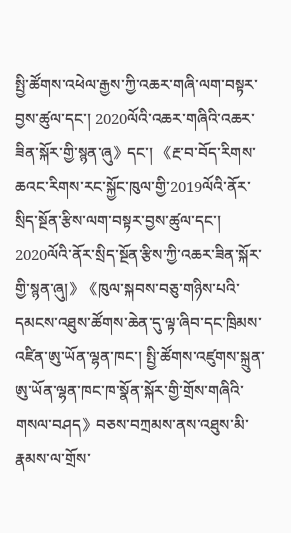སྤྱི་ཚོགས་འཕེལ་རྒྱས་ཀྱི་འཆར་གཞི་ལག་བསྟར་བྱས་ཚུལ་དང་། 2020ལོའི་འཆར་གཞིའི་འཆར་ཟིན་སྐོར་གྱི་སྙན་ཞུ》དང་། 《རྔ་བ་བོད་རིགས་ཆའང་རིགས་རང་སྐྱོང་ཁུལ་གྱི་2019ལོའི་ནོར་སྲིད་སྔོན་རྩིས་ལག་བསྟར་བྱས་ཚུལ་དང་། 2020ལོའི་ནོར་སྲིད་སྔོན་རྩིས་ཀྱི་འཆར་ཟིན་སྐོར་གྱི་སྙན་ཞུ།》《ཁུལ་སྐབས་བཅུ་གཉིས་པའི་དམངས་འཐུས་ཚོགས་ཆེན་དུ་ལྟ་ཞིབ་དང་ཁྲིམས་འཛིན་ཨུ་ཡོན་ལྷན་ཁང་། སྤྱི་ཚོགས་འཛུགས་སྐྲུན་ཨུ་ཡོན་ལྷན་ཁང་ཁ་སྣོན་སྐོར་གྱི་གྲོས་གཞིའི་གསལ་བཤད》བཅས་བཀྲམས་ནས་འཐུས་མི་རྣམས་ལ་གྲོས་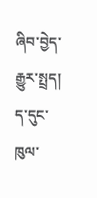ཞིབ་བྱེད་རྒྱུར་སྤྲད།
ད་དུང་ཁུལ་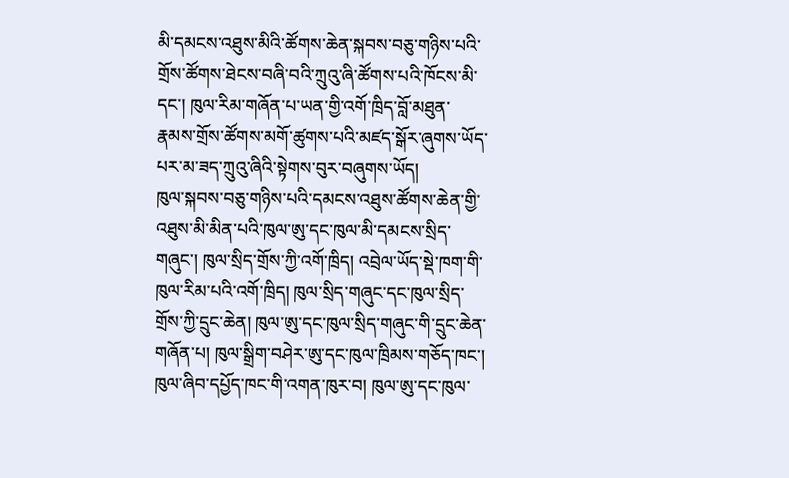མི་དམངས་འཐུས་མིའི་ཚོགས་ཆེན་སྐབས་བཅུ་གཉིས་པའི་གྲོས་ཚོགས་ཐེངས་བཞི་བའི་ཀྲུའུ་ཞི་ཚོགས་པའི་ཁོངས་མི་དང་། ཁུལ་རིམ་གཞོན་པ་ཡན་གྱི་འགོ་ཁྲིད་བློ་མཐུན་རྣམས་གྲོས་ཚོགས་མགོ་ཚུགས་པའི་མཛད་སྒོར་ཞུགས་ཡོད་པར་མ་ཟད་ཀྲུའུ་ཞིའི་སྟེགས་བུར་བཞུགས་ཡོད།
ཁུལ་སྐབས་བཅུ་གཉིས་པའི་དམངས་འཐུས་ཚོགས་ཆེན་གྱི་འཐུས་མི་མིན་པའི་ཁུལ་ཨུ་དང་ཁུལ་མི་དམངས་སྲིད་གཞུང་། ཁུལ་སྲིད་གྲོས་ཀྱི་འགོ་ཁྲིད། འབྲེལ་ཡོད་སྡེ་ཁག་གི་ཁུལ་རིམ་པའི་འགོ་ཁྲིད། ཁུལ་སྲིད་གཞུང་དང་ཁུལ་སྲིད་གྲོས་ཀྱི་དྲུང་ཆེན། ཁུལ་ཨུ་དང་ཁུལ་སྲིད་གཞུང་གི་དྲུང་ཆེན་གཞོན་པ། ཁུལ་སྒྲིག་བཤེར་ཨུ་དང་ཁུལ་ཁྲིམས་གཅོད་ཁང་། ཁུལ་ཞིབ་དཔྱོད་ཁང་གི་འགན་ཁུར་བ། ཁུལ་ཨུ་དང་ཁུལ་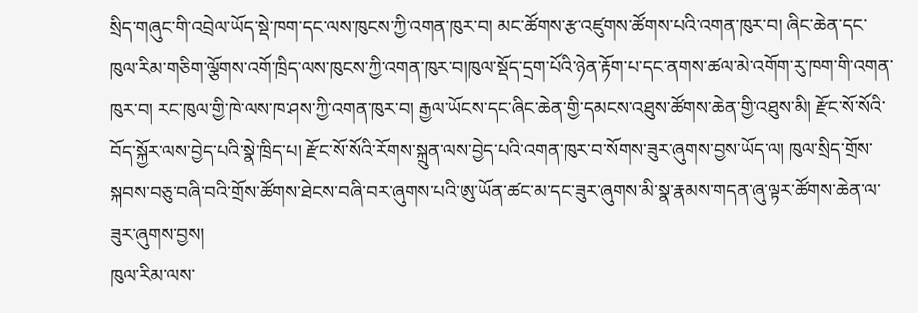སྲིད་གཞུང་གི་འབྲེལ་ཡོད་སྡེ་ཁག་དང་ལས་ཁུངས་ཀྱི་འགན་ཁུར་བ། མང་ཚོགས་རྩ་འཛུགས་ཚོགས་པའི་འགན་ཁུར་བ། ཞིང་ཆེན་དང་ཁུལ་རིམ་གཅིག་ལྕོགས་འགོ་ཁྲིད་ལས་ཁུངས་ཀྱི་འགན་ཁུར་བ།ཁུལ་སྡོད་དྲག་པོའི་ཉེན་རྟོག་པ་དང་ནགས་ཚལ་མེ་འགོག་རུ་ཁག་གི་འགན་ཁུར་བ། རང་ཁུལ་གྱི་ཁེ་ལས་ཁ་ཤས་ཀྱི་འགན་ཁུར་བ། རྒྱལ་ཡོངས་དང་ཞིང་ཆེན་གྱི་དམངས་འཐུས་ཚོགས་ཆེན་གྱི་འཐུས་མི། རྫོང་སོ་སོའི་བོད་སྐྱོར་ལས་བྱེད་པའི་སྣེ་ཁྲིད་པ། རྫོང་སོ་སོའི་རོགས་སྐྲུན་ལས་བྱེད་པའི་འགན་ཁུར་བ་སོགས་ཟུར་ཞུགས་བྱས་ཡོད་ལ། ཁུལ་སྲིད་གྲོས་སྐབས་བཅུ་བཞི་བའི་གྲོས་ཚོགས་ཐེངས་བཞི་བར་ཞུགས་པའི་ཨུ་ཡོན་ཚང་མ་དང་ཟུར་ཞུགས་མི་སྣ་རྣམས་གདན་ཞུ་ལྟར་ཚོགས་ཆེན་ལ་ཟུར་ཞུགས་བྱས།
ཁུལ་རིམ་ལས་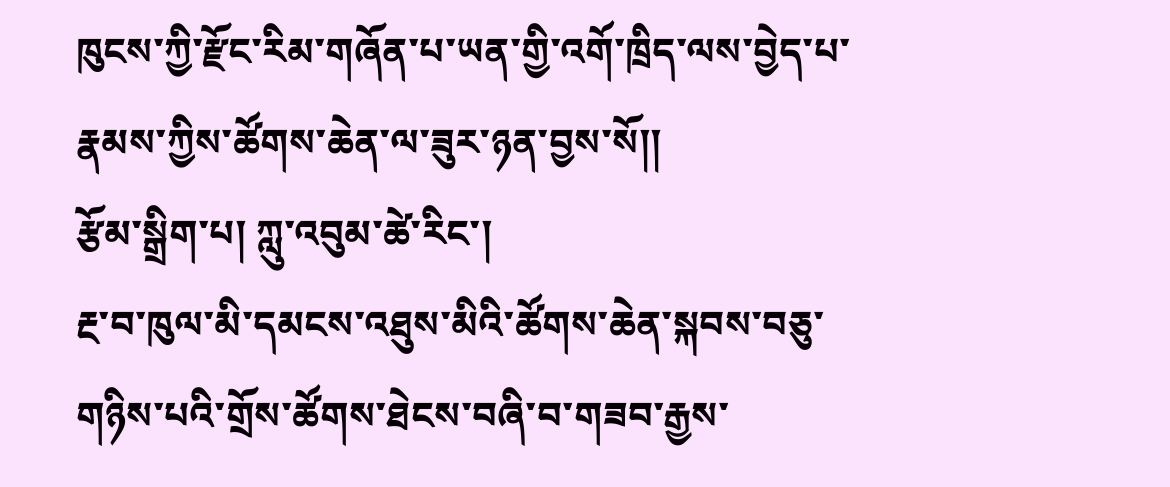ཁུངས་ཀྱི་རྫོང་རིམ་གཞོན་པ་ཡན་གྱི་འགོ་ཁྲིད་ལས་བྱེད་པ་རྣམས་ཀྱིས་ཚོགས་ཆེན་ལ་ཟུར་ཉན་བྱས་སོ།།
རྩོམ་སྒྲིག་པ། ཀླུ་འབུམ་ཚེ་རིང་།
རྔ་བ་ཁུལ་མི་དམངས་འཐུས་མིའི་ཚོགས་ཆེན་སྐབས་བཅུ་གཉིས་པའི་གྲོས་ཚོགས་ཐེངས་བཞི་བ་གཟབ་རྒྱས་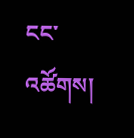ངང་འཚོགས།